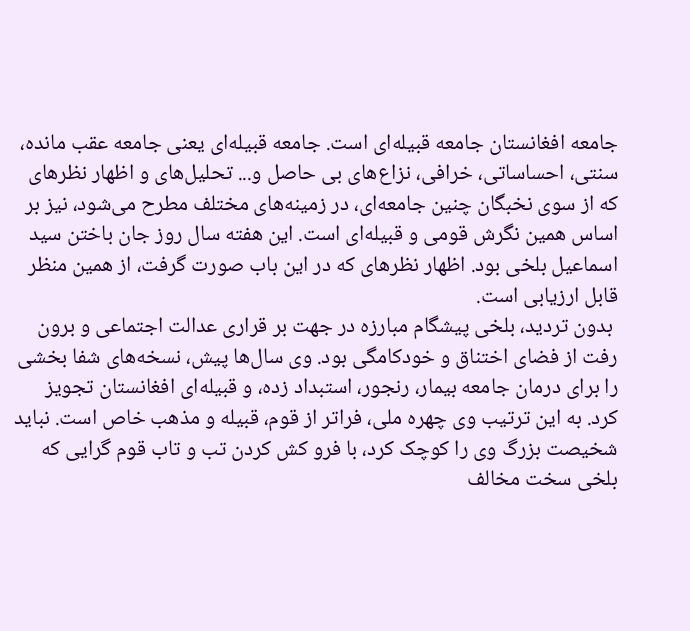جامعه افغانستان جامعه قبیله‌ای است. جامعه قبیله‌ای یعنی جامعه عقب مانده، سنتی، احساساتی، خرافی، نزاع‌های بی حاصل و... تحلیل‌های و اظهار نظرهای که از سوی نخبگان چنین جامعه‌ای، در زمینه‌های مختلف مطرح می‌شود، نیز بر اساس همین نگرش قومی و قبیله‌ای است. این هفته سال روز جان باختن سید اسماعیل بلخی بود. اظهار نظرهای که در این باب صورت گرفت، از همین منظر قابل ارزیابی است.
 بدون تردید، بلخی پیشگام مبارزه در جهت بر قراری عدالت اجتماعی و برون رفت از فضای اختناق و خودکامگی بود. وی سال‌ها پیش، نسخه‌های شفا بخشی را برای درمان جامعه بیمار، رنجور، استبداد زده، و قبیله‌ای افغانستان تجویز کرد. به این ترتیب وی چهره ملی، فراتر از قوم، قبیله و مذهب خاص است. نباید شخیصت بزرگ وی را کوچک کرد، با فرو کش کردن تب و تاب قوم گرایی که بلخی سخت مخالف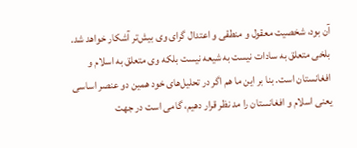آن بود، شخصیت معقول و منطقی و اعتدال گرای وی بیش‌تر آشکار خواهد شد. بلخی متعلق به سادات نیست به شیعه نیست بلکه وی متعلق به اسلام و افغانستان است. بنا بر این ما هم اگر در تحلیل‌های خود همین دو عنصر اساسی یعنی اسلام و افغانستان را مد نظر قرار دهیم، گامی است در جهت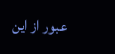عبور از این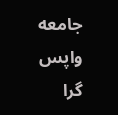جامعه واپس گرا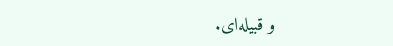و قبیله‌ای.